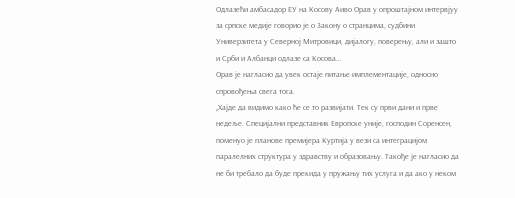Одлазећи амбасадор ЕУ на Косову Аиво Орав у опроштајном интервјуу за српске медије говорио је о Закону о странцима, судбини Универзитета у Северној Митровици, дијалогу, поверењу, али и зашто и Срби и Албанци одлазе са Косова…
Орав је нагласио да увек остаје питање имплементације, односно спровођења свега тога.
„Хајде да видимо како ће се то развијати. Тек су први дани и прве недеље. Специјални представник Европске уније, господин Соренсен, поменуо је планове премијера Куртија у вези са интеграцијом паралелних структура у здравству и образовању. Такође је нагласио да не би требало да буде прекида у пружању тих услуга и да ако у неком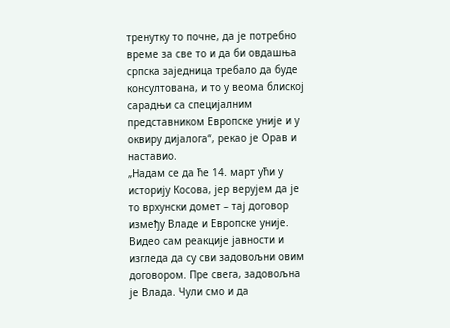тренутку то почне, да је потребно време за све то и да би овдашња српска заједница требало да буде консултована, и то у веома блиској сарадњи са специјалним представником Европске уније и у оквиру дијалога“, рекао је Орав и наставио.
„Надам се да ће 14. март ући у историју Косова, јер верујем да је то врхунски домет – тај договор између Владе и Европске уније. Видео сам реакције јавности и изгледа да су сви задовољни овим договором. Пре свега, задовољна је Влада. Чули смо и да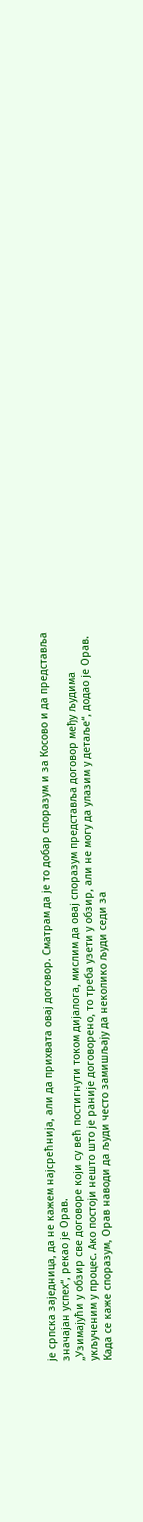је српска заједница, да не кажем најсрећнија, али да прихвата овај договор. Сматрам да је то добар споразум и за Косово и да представља значајан успех“, рекао је Орав.
„Узимајући у обзир све договоре који су већ постигнути током дијалога, мислим да овај споразум представља договор међу људима укљученим у процес. Ако постоји нешто што је раније договорено, то треба узети у обзир, али не могу да улазим у детаље“, додао је Орав.
Када се каже споразум, Орав наводи да људи често замишљају да неколико људи седи за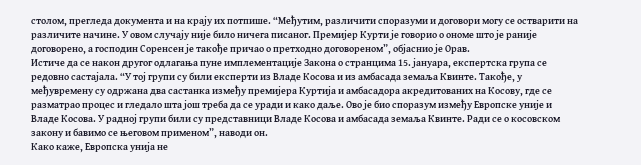столом, прегледа документа и на крају их потпише. “Међутим, различити споразуми и договори могу се остварити на различите начине. У овом случају није било ничега писаног. Премијер Курти је говорио о ономе што је раније договорено, а господин Соренсен је такође причао о претходно договореном”, објаснио је Орав.
Истиче да се након другог одлагања пуне имплементације Закона о странцима 15. јануара, експертска група се редовно састајала. “У тој групи су били експерти из Владе Косова и из амбасада земаља Квинте. Такође, у међувремену су одржана два састанка између премијера Куртија и амбасадора акредитованих на Косову, где се разматрао процес и гледало шта још треба да се уради и како даље. Ово је био споразум између Европске уније и Владе Косова. У радној групи били су представници Владе Косова и амбасада земаља Квинте. Ради се о косовском закону и бавимо се његовом применом”, наводи он.
Како каже, Европска унија не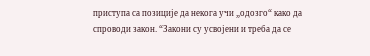приступа са позиције да некога учи „одозго“ како да спроводи закон. “Закони су усвојени и треба да се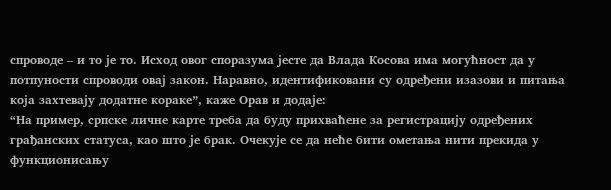спроводе – и то је то. Исход овог споразума јесте да Влада Косова има могућност да у потпуности спроводи овај закон. Наравно, идентификовани су одређени изазови и питања која захтевају додатне кораке”, каже Орав и додаје:
“На пример, српске личне карте треба да буду прихваћене за регистрацију одређених грађанских статуса, као што је брак. Очекује се да неће бити ометања нити прекида у функционисању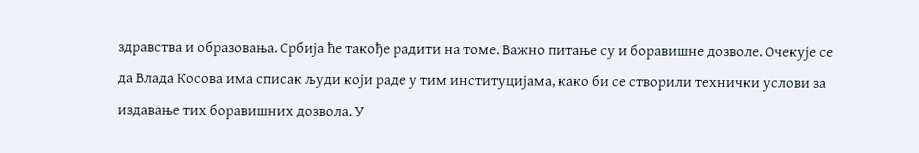здравства и образовања. Србија ће такође радити на томе. Важно питање су и боравишне дозволе. Очекује се да Влада Косова има списак људи који раде у тим институцијама, како би се створили технички услови за издавање тих боравишних дозвола. У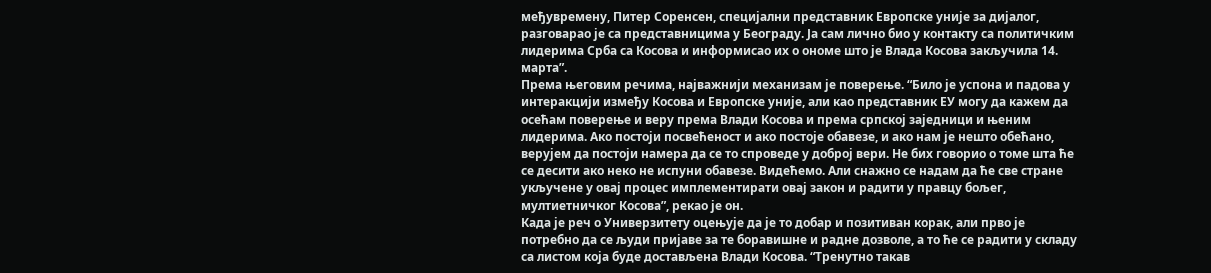међувремену, Питер Соренсен, специјални представник Европске уније за дијалог, разговарао је са представницима у Београду. Ја сам лично био у контакту са политичким лидерима Срба са Косова и информисао их о ономе што је Влада Косова закључила 14. марта”.
Према његовим речима, најважнији механизам је поверење. “Било је успона и падова у интеракцији између Косова и Европске уније, али као представник ЕУ могу да кажем да осећам поверење и веру према Влади Косова и према српској заједници и њеним лидерима. Ако постоји посвећеност и ако постоје обавезе, и ако нам је нешто обећано, верујем да постоји намера да се то спроведе у доброј вери. Не бих говорио о томе шта ће се десити ако неко не испуни обавезе. Видећемо. Али снажно се надам да ће све стране укључене у овај процес имплементирати овај закон и радити у правцу бољег, мултиетничког Косова”, рекао је он.
Када је реч о Универзитету оцењује да је то добар и позитиван корак, али прво је потребно да се људи пријаве за те боравишне и радне дозволе, а то ће се радити у складу са листом која буде достављена Влади Косова. “Тренутно такав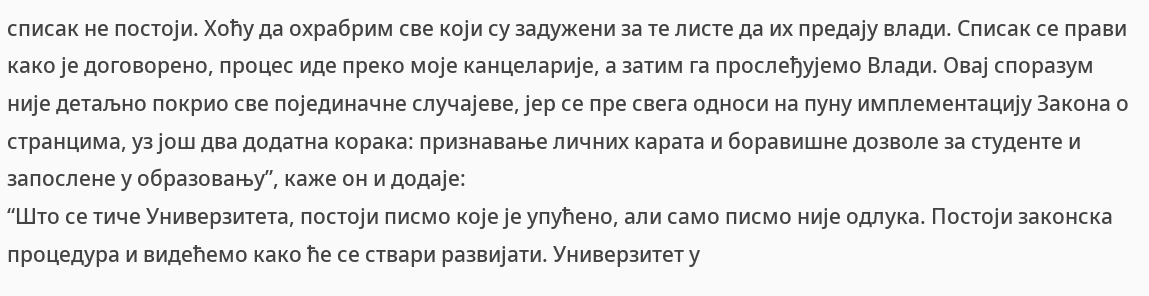списак не постоји. Хоћу да охрабрим све који су задужени за те листе да их предају влади. Списак се прави како је договорено, процес иде преко моје канцеларије, а затим га прослеђујемо Влади. Овај споразум није детаљно покрио све појединачне случајеве, јер се пре свега односи на пуну имплементацију Закона о странцима, уз још два додатна корака: признавање личних карата и боравишне дозволе за студенте и запослене у образовању”, каже он и додаје:
“Што се тиче Универзитета, постоји писмо које је упућено, али само писмо није одлука. Постоји законска процедура и видећемо како ће се ствари развијати. Универзитет у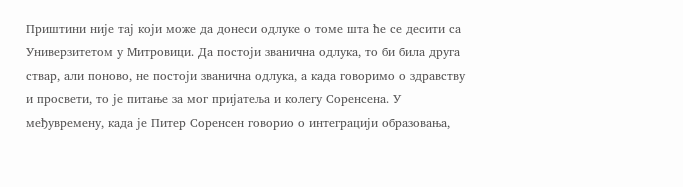Приштини није тај који може да донеси одлуке о томе шта ће се десити са Универзитетом у Митровици. Да постоји званична одлука, то би била друга ствар, али поново, не постоји званична одлука, а када говоримо о здравству и просвети, то је питање за мог пријатеља и колегу Соренсена. У међувремену, када је Питер Соренсен говорио о интеграцији образовања,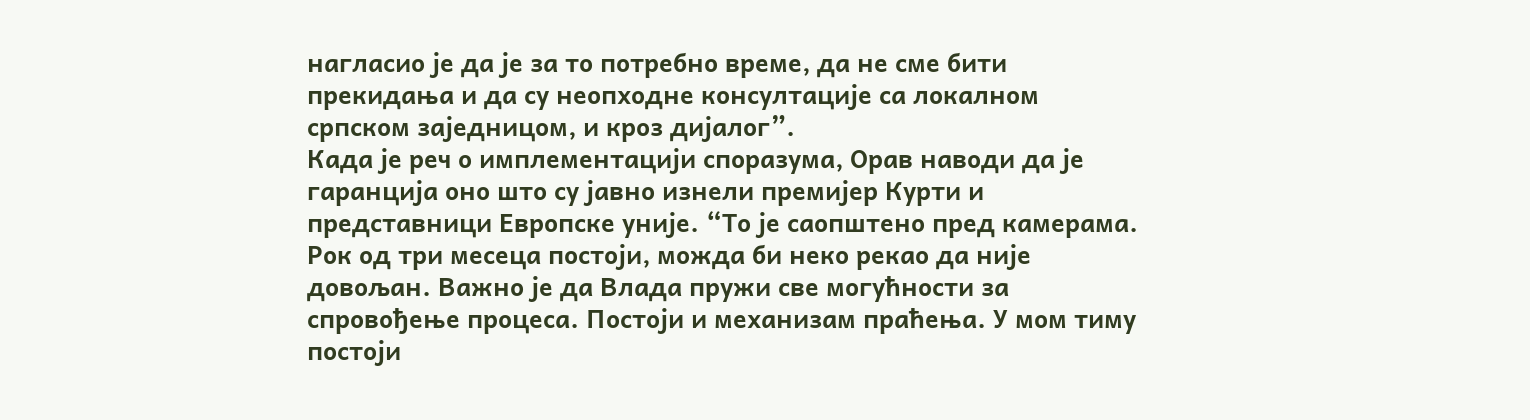нагласио је да је за то потребно време, да не сме бити прекидања и да су неопходне консултације са локалном српском заједницом, и кроз дијалог”.
Када је реч о имплементацији споразума, Орав наводи да је гаранција оно што су јавно изнели премијер Курти и представници Европске уније. “То је саопштено пред камерама. Рок од три месеца постоји, можда би неко рекао да није довољан. Важно је да Влада пружи све могућности за спровођење процеса. Постоји и механизам праћења. У мом тиму постоји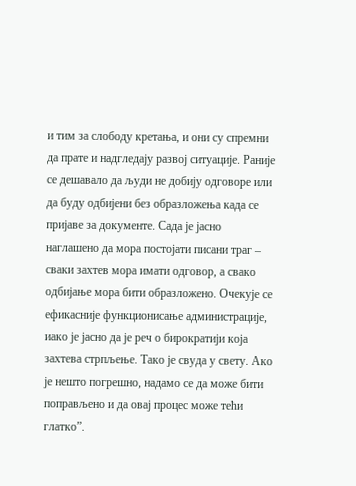и тим за слободу кретања, и они су спремни да прате и надгледају развој ситуације. Раније се дешавало да људи не добију одговоре или да буду одбијени без образложења када се пријаве за документе. Сада је јасно наглашено да мора постојати писани траг – сваки захтев мора имати одговор, а свако одбијање мора бити образложено. Очекује се ефикасније функционисање администрације, иако је јасно да је реч о бирократији која захтева стрпљење. Тако је свуда у свету. Ако је нешто погрешно, надамо се да може бити поправљено и да овај процес може тећи глатко”.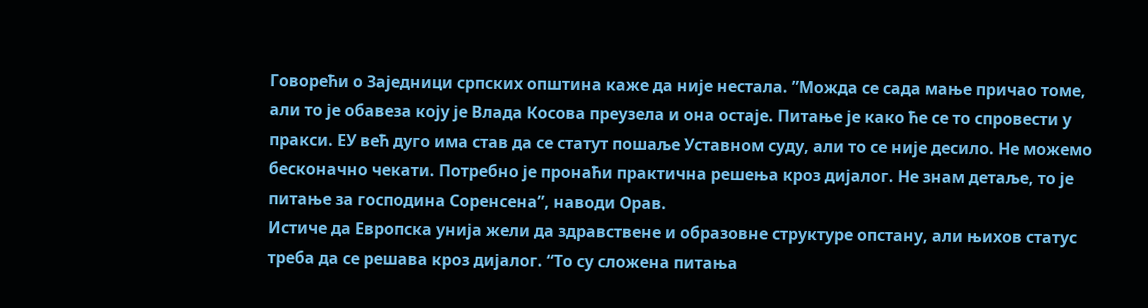Говорећи о Заједници српских општина каже да није нестала. ”Можда се сада мање причао томе, али то је обавеза коју је Влада Косова преузела и она остаје. Питање је како ће се то спровести у пракси. ЕУ већ дуго има став да се статут пошаље Уставном суду, али то се није десило. Не можемо бесконачно чекати. Потребно је пронаћи практична решења кроз дијалог. Не знам детаље, то је питање за господина Соренсена”, наводи Орав.
Истиче да Европска унија жели да здравствене и образовне структуре опстану, али њихов статус треба да се решава кроз дијалог. “То су сложена питања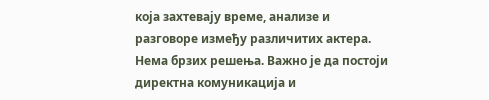која захтевају време, анализе и разговоре између различитих актера. Нема брзих решења. Важно је да постоји директна комуникација и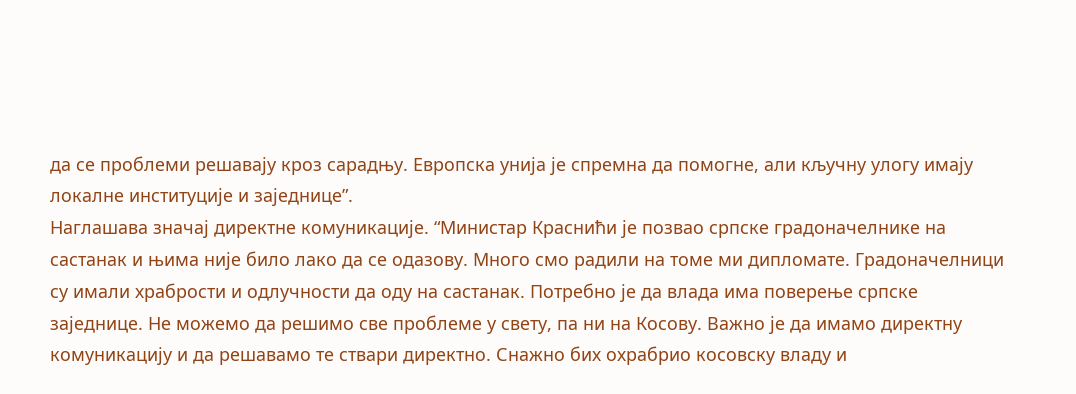да се проблеми решавају кроз сарадњу. Европска унија је спремна да помогне, али кључну улогу имају локалне институције и заједнице”.
Наглашава значај директне комуникације. “Министар Краснићи је позвао српске градоначелнике на састанак и њима није било лако да се одазову. Много смо радили на томе ми дипломате. Градоначелници су имали храбрости и одлучности да оду на састанак. Потребно је да влада има поверење српске заједнице. Не можемо да решимо све проблеме у свету, па ни на Косову. Важно је да имамо директну комуникацију и да решавамо те ствари директно. Снажно бих охрабрио косовску владу и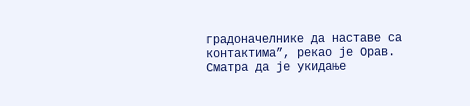градоначелнике да наставе са контактима”, рекао је Орав.
Сматра да је укидање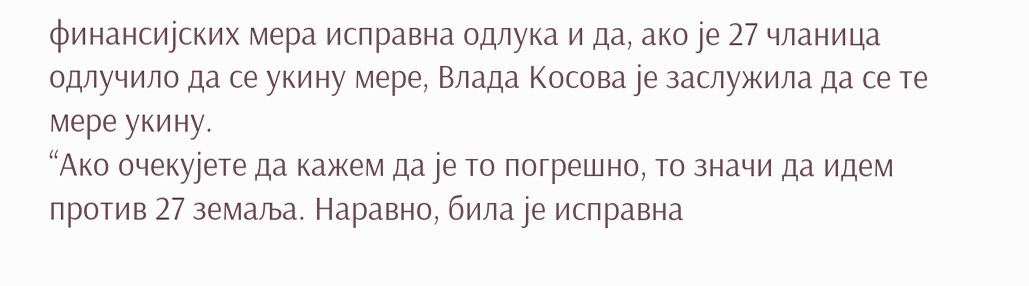финансијских мера исправна одлука и да, ако је 27 чланица одлучило да се укину мере, Влада Косова је заслужила да се те мере укину.
“Ако очекујете да кажем да је то погрешно, то значи да идем против 27 земаља. Наравно, била је исправна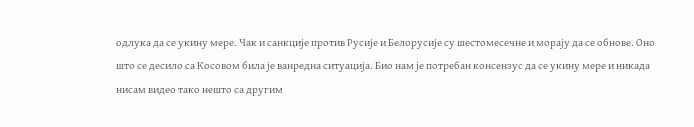одлука да се укину мере. Чак и санкције против Русије и Белорусије су шестомесечне и морају да се обнове. Оно што се десило са Косовом била је ванредна ситуација. Био нам је потребан консензус да се укину мере и никада нисам видео тако нешто са другим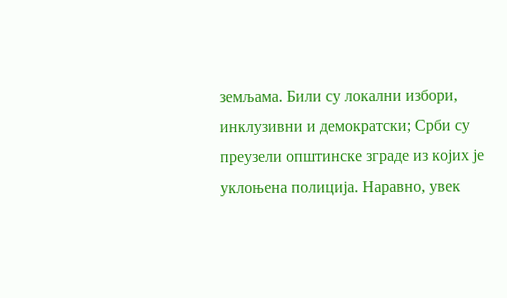земљама. Били су локални избори, инклузивни и демократски; Срби су преузели општинске зграде из којих је уклоњена полиција. Наравно, увек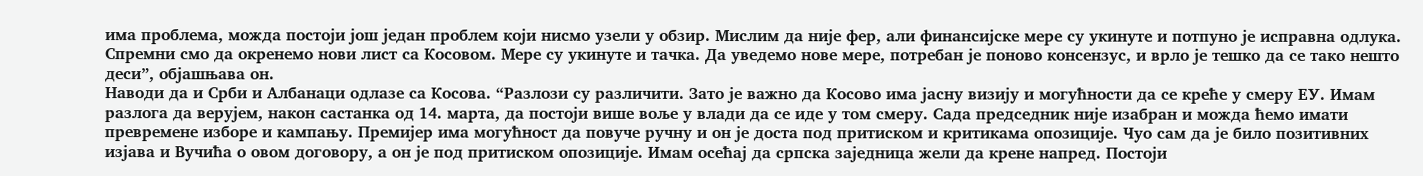има проблема, можда постоји још један проблем који нисмо узели у обзир. Мислим да није фер, али финансијске мере су укинуте и потпуно је исправна одлука. Спремни смо да окренемо нови лист са Косовом. Мере су укинуте и тачка. Да уведемо нове мере, потребан је поново консензус, и врло је тешко да се тако нешто деси”, објашњава он.
Наводи да и Срби и Албанаци одлазе са Косова. “Разлози су различити. Зато је важно да Косово има јасну визију и могућности да се креће у смеру ЕУ. Имам разлога да верујем, након састанка од 14. марта, да постоји више воље у влади да се иде у том смеру. Сада председник није изабран и можда ћемо имати превремене изборе и кампању. Премијер има могућност да повуче ручну и он је доста под притиском и критикама опозиције. Чуо сам да је било позитивних изјава и Вучића о овом договору, а он је под притиском опозиције. Имам осећај да српска заједница жели да крене напред. Постоји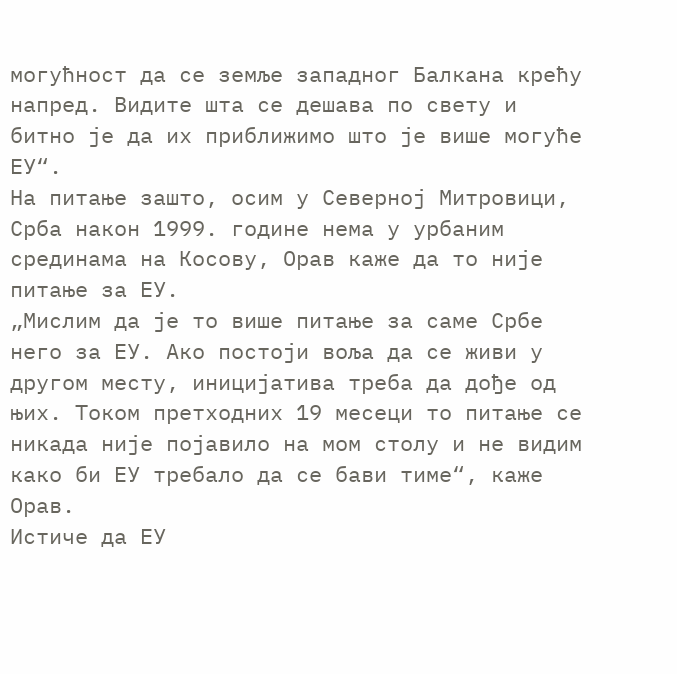могућност да се земље западног Балкана крећу напред. Видите шта се дешава по свету и битно је да их приближимо што је више могуће ЕУ“.
На питање зашто, осим у Северној Митровици, Срба након 1999. године нема у урбаним срединама на Косову, Орав каже да то није питање за ЕУ.
„Мислим да је то више питање за саме Србе него за ЕУ. Ако постоји воља да се живи у другом месту, иницијатива треба да дође од њих. Током претходних 19 месеци то питање се никада није појавило на мом столу и не видим како би ЕУ требало да се бави тиме“, каже Орав.
Истиче да ЕУ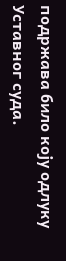подржава било коју одлуку Уставног суда.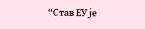“Став ЕУ је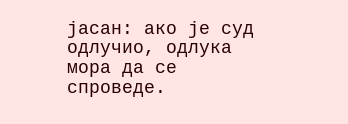јасан: ако је суд одлучио, одлука мора да се спроведе.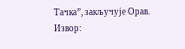Тачка”, закључује Орав.
Извор: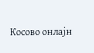Косово онлајн